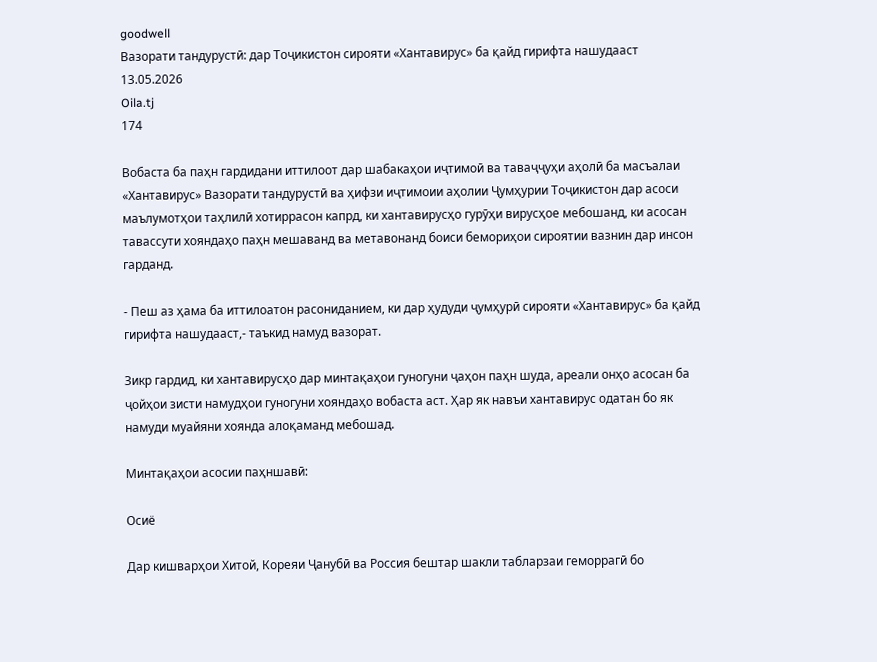goodwell
Вазорати тандурустӣ: дар Тоҷикистон сирояти «Хантавирус» ба қайд гирифта нашудааст
13.05.2026
Oila.tj
174

Вобаста ба паҳн гардидани иттилоот дар шабакаҳои иҷтимоӣ ва таваҷҷуҳи аҳолӣ ба масъалаи «Хантавирус» Вазорати тандурустӣ ва ҳифзи иҷтимоии аҳолии Ҷумҳурии Тоҷикистон дар асоси маълумотҳои таҳлилӣ хотиррасон капрд, ки хантавирусҳо гурӯҳи вирусҳое мебошанд, ки асосан тавассути хояндаҳо паҳн мешаванд ва метавонанд боиси бемориҳои сироятии вазнин дар инсон гарданд.

- Пеш аз ҳама ба иттилоатон расониданием, ки дар ҳудуди ҷумҳурӣ сирояти «Хантавирус» ба қайд гирифта нашудааст,- таъкид намуд вазорат.

Зикр гардид, ки хантавирусҳо дар минтақаҳои гуногуни ҷаҳон паҳн шуда, ареали онҳо асосан ба ҷойҳои зисти намудҳои гуногуни хояндаҳо вобаста аст. Ҳар як навъи хантавирус одатан бо як намуди муайяни хоянда алоқаманд мебошад.

Минтақаҳои асосии паҳншавӣ:

Осиё

Дар кишварҳои Хитой, Кореяи Ҷанубӣ ва Россия бештар шакли табларзаи геморрагӣ бо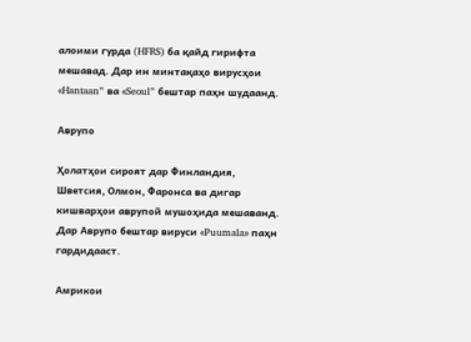алоими гурда (HFRS) ба қайд гирифта мешавад. Дар ин минтақаҳо вирусҳои «Hantaan” ва «Seoul” бештар паҳн шудаанд.

Аврупо

Ҳолатҳои сироят дар Финландия, Шветсия, Олмон, Фаронса ва дигар кишварҳои аврупоӣ мушоҳида мешаванд. Дар Аврупо бештар вируси «Puumala» паҳн гардидааст.

Амрикои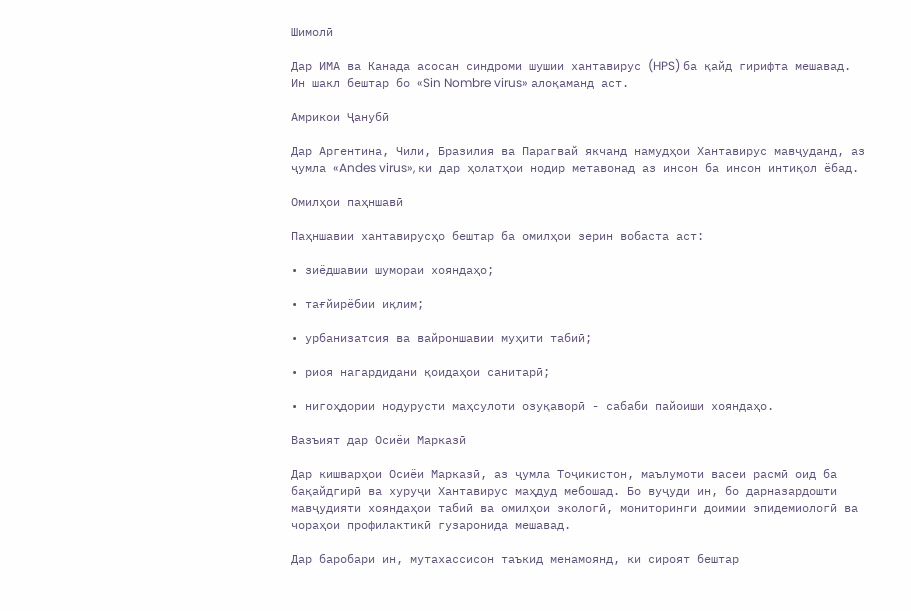Шимолӣ

Дар ИМА ва Канада асосан синдроми шушии хантавирус (HPS) ба қайд гирифта мешавад. Ин шакл бештар бо «Sin Nombre virus» алоқаманд аст.

Амрикои Ҷанубӣ

Дар Аргентина, Чили, Бразилия ва Парагвай якчанд намудҳои Хантавирус мавҷуданд, аз ҷумла «Andes virus», ки дар ҳолатҳои нодир метавонад аз инсон ба инсон интиқол ёбад.

Омилҳои паҳншавӣ

Паҳншавии хантавирусҳо бештар ба омилҳои зерин вобаста аст:

• зиёдшавии шумораи хояндаҳо;

• тағйирёбии иқлим;

• урбанизатсия ва вайроншавии муҳити табиӣ;

• риоя нагардидани қоидаҳои санитарӣ;

• нигоҳдории нодурусти маҳсулоти озуқаворӣ - сабаби пайоиши хояндаҳо.

Вазъият дар Осиёи Марказӣ

Дар кишварҳои Осиёи Марказӣ, аз ҷумла Тоҷикистон, маълумоти васеи расмӣ оид ба бақайдгирӣ ва хуруҷи Хантавирус маҳдуд мебошад. Бо вуҷуди ин, бо дарназардошти мавҷудияти хояндаҳои табиӣ ва омилҳои экологӣ, мониторинги доимии эпидемиологӣ ва чораҳои профилактикӣ гузаронида мешавад.

Дар баробари ин, мутахассисон таъкид менамоянд, ки сироят бештар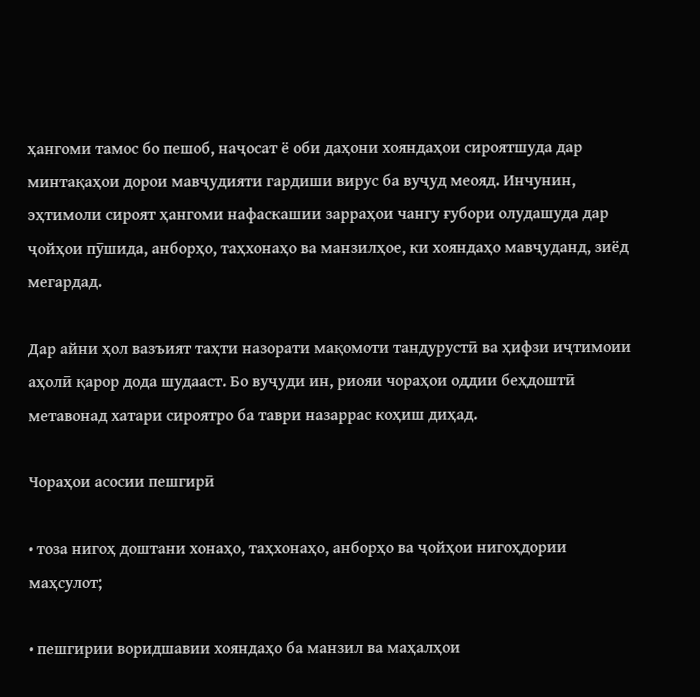ҳангоми тамос бо пешоб, наҷосат ё оби даҳони хояндаҳои сироятшуда дар минтақаҳои дорои мавҷудияти гардиши вирус ба вуҷуд меояд. Инчунин, эҳтимоли сироят ҳангоми нафаскашии зарраҳои чангу ғубори олудашуда дар ҷойҳои пӯшида, анборҳо, таҳхонаҳо ва манзилҳое, ки хояндаҳо мавҷуданд, зиёд мегардад.

Дар айни ҳол вазъият таҳти назорати мақомоти тандурустӣ ва ҳифзи иҷтимоии аҳолӣ қарор дода шудааст. Бо вуҷуди ин, риояи чораҳои оддии беҳдоштӣ метавонад хатари сироятро ба таври назаррас коҳиш диҳад.

Чораҳои асосии пешгирӣ

• тоза нигоҳ доштани хонаҳо, таҳхонаҳо, анборҳо ва ҷойҳои нигоҳдории маҳсулот;

• пешгирии воридшавии хояндаҳо ба манзил ва маҳалҳои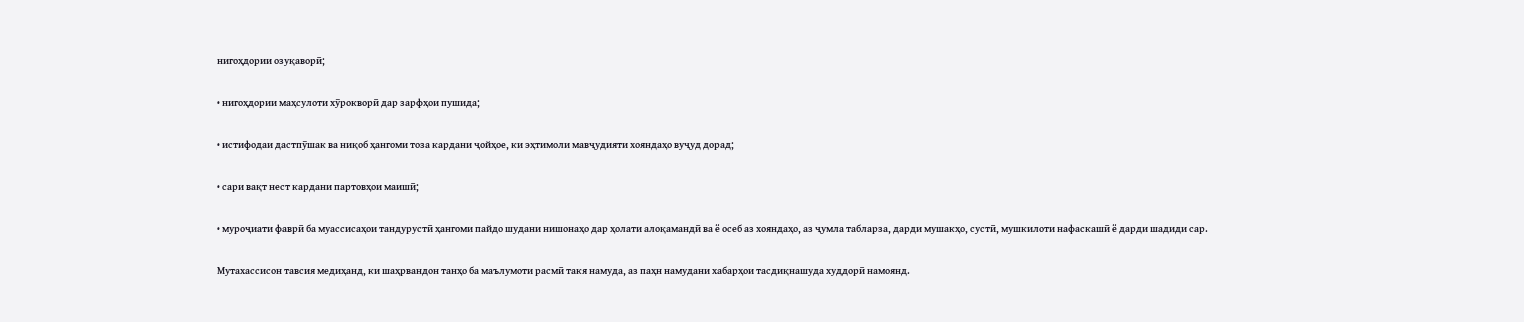нигоҳдории озуқаворӣ;

• нигоҳдории маҳсулоти хӯрокворӣ дар зарфҳои пушида;

• истифодаи дастпӯшак ва ниқоб ҳангоми тоза кардани ҷойҳое, ки эҳтимоли мавҷудияти хояндаҳо вуҷуд дорад;

• сари вақт нест кардани партовҳои маишӣ;

• муроҷиати фаврӣ ба муассисаҳои тандурустӣ ҳангоми пайдо шудани нишонаҳо дар ҳолати алоқамандӣ ва ё осеб аз хояндаҳо, аз ҷумла табларза, дарди мушакҳо, сустӣ, мушкилоти нафаскашӣ ё дарди шадиди сар.

Мутахассисон тавсия медиҳанд, ки шаҳрвандон танҳо ба маълумоти расмӣ такя намуда, аз паҳн намудани хабарҳои тасдиқнашуда худдорӣ намоянд.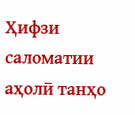Ҳифзи саломатии аҳолӣ танҳо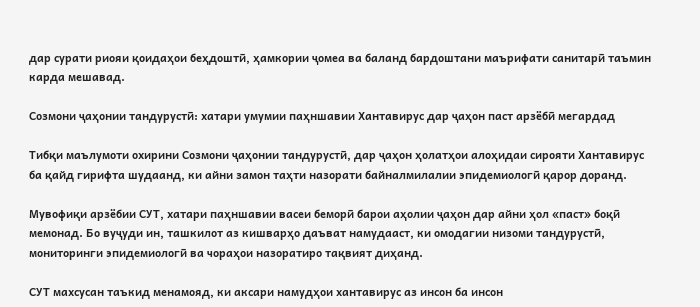дар сурати риояи қоидаҳои беҳдоштӣ, ҳамкории ҷомеа ва баланд бардоштани маърифати санитарӣ таъмин карда мешавад.

Созмони ҷаҳонии тандурустӣ: хатари умумии паҳншавии Хантавирус дар ҷаҳон паст арзёбӣ мегардад

Тибқи маълумоти охирини Созмони ҷаҳонии тандурустӣ, дар ҷаҳон ҳолатҳои алоҳидаи сирояти Хантавирус ба қайд гирифта шудаанд, ки айни замон таҳти назорати байналмилалии эпидемиологӣ қарор доранд.

Мувофиқи арзёбии СУТ, хатари паҳншавии васеи беморӣ барои аҳолии ҷаҳон дар айни ҳол «паст» боқӣ мемонад. Бо вуҷуди ин, ташкилот аз кишварҳо даъват намудааст, ки омодагии низоми тандурустӣ, мониторинги эпидемиологӣ ва чораҳои назоратиро тақвият диҳанд.

СУТ махсусан таъкид менамояд, ки аксари намудҳои хантавирус аз инсон ба инсон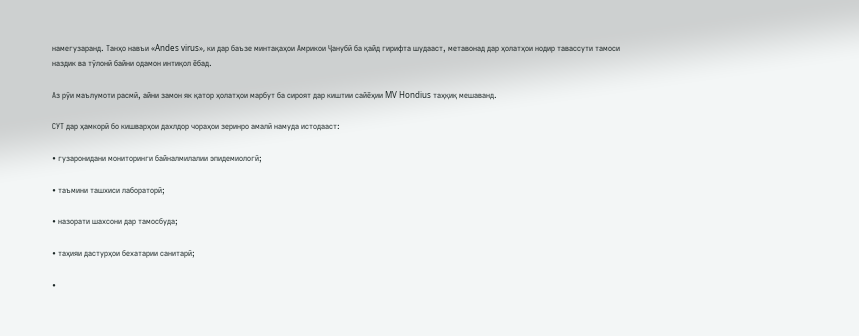намегузаранд. Танҳо навъи «Andes virus», ки дар баъзе минтақаҳои Амрикои Ҷанубӣ ба қайд гирифта шудааст, метавонад дар ҳолатҳои нодир тавассути тамоси наздик ва тӯлонӣ байни одамон интиқол ёбад.

Аз рӯи маълумоти расмӣ, айни замон як қатор ҳолатҳои марбут ба сироят дар киштии сайёҳии MV Hondius таҳқиқ мешаванд.

СУТ дар ҳамкорӣ бо кишварҳои дахлдор чораҳои зеринро амалӣ намуда истодааст:

• гузаронидани мониторинги байналмилалии эпидемиологӣ;

• таъмини ташхиси лабораторӣ;

• назорати шахсони дар тамосбуда;

• таҳияи дастурҳои бехатарии санитарӣ;

•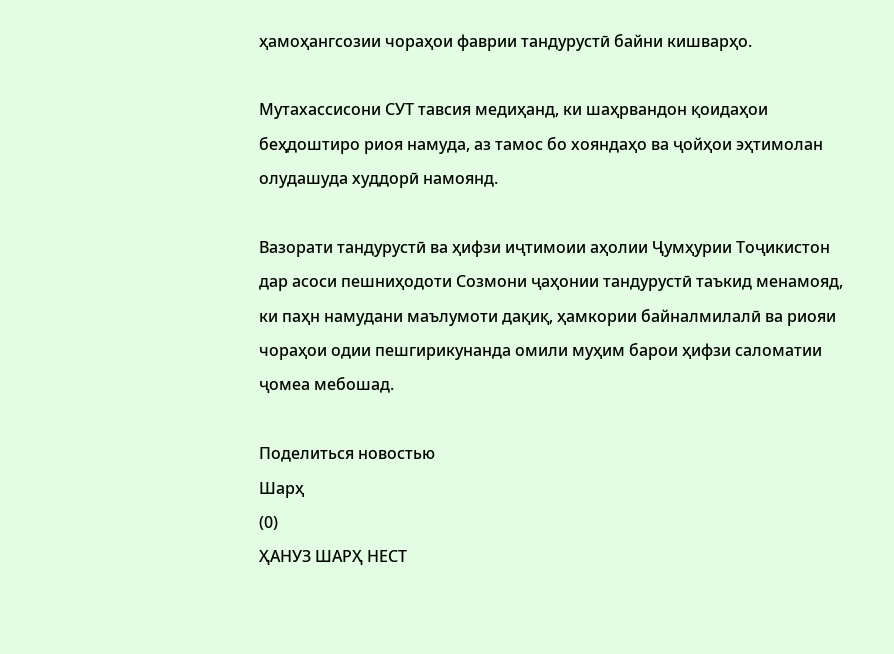ҳамоҳангсозии чораҳои фаврии тандурустӣ байни кишварҳо.

Мутахассисони СУТ тавсия медиҳанд, ки шаҳрвандон қоидаҳои беҳдоштиро риоя намуда, аз тамос бо хояндаҳо ва ҷойҳои эҳтимолан олудашуда худдорӣ намоянд.

Вазорати тандурустӣ ва ҳифзи иҷтимоии аҳолии Ҷумҳурии Тоҷикистон дар асоси пешниҳодоти Созмони ҷаҳонии тандурустӣ таъкид менамояд, ки паҳн намудани маълумоти дақиқ, ҳамкории байналмилалӣ ва риояи чораҳои одии пешгирикунанда омили муҳим барои ҳифзи саломатии ҷомеа мебошад.

Поделиться новостью
Шарҳ
(0)
ҲАНУЗ ШАРҲ НЕСТ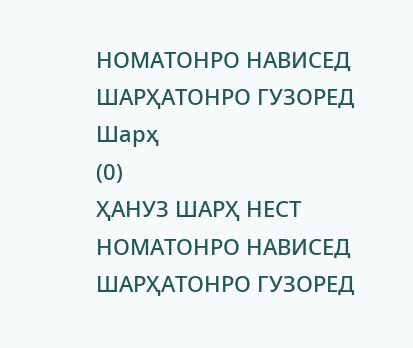НОМАТОНРО НАВИСЕД
ШАРҲАТОНРО ГУЗОРЕД
Шарҳ
(0)
ҲАНУЗ ШАРҲ НЕСТ
НОМАТОНРО НАВИСЕД
ШАРҲАТОНРО ГУЗОРЕД